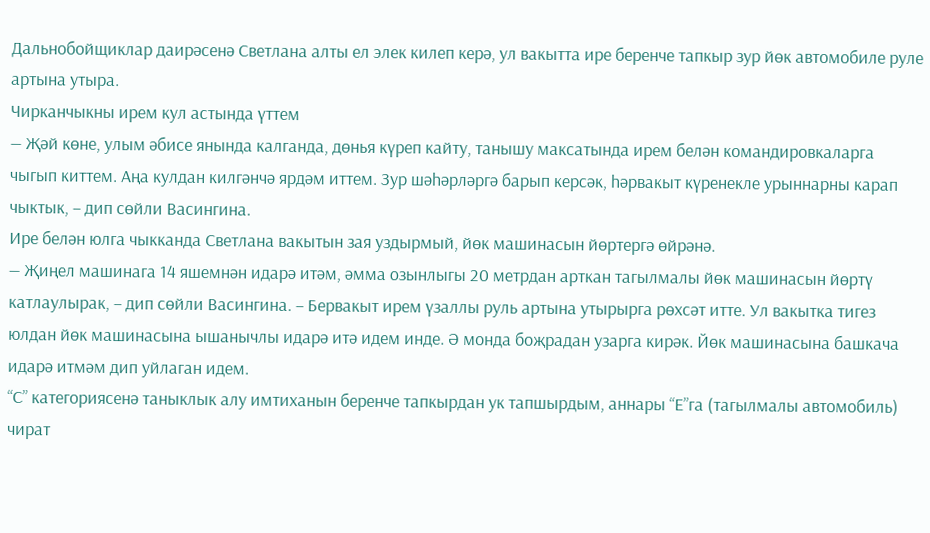Дальнобойщиклар даирәсенә Светлана алты ел элек килеп керә, ул вакытта ире беренче тапкыр зур йөк автомобиле руле артына утыра.
Чирканчыкны ирем кул астында үттем
— Җәй көне, улым әбисе янында калганда, дөнья күреп кайту, танышу максатында ирем белән командировкаларга чыгып киттем. Аңа кулдан килгәнчә ярдәм иттем. Зур шәһәрләргә барып керсәк, һәрвакыт күренекле урыннарны карап чыктык, – дип сөйли Васингина.
Ире белән юлга чыкканда Светлана вакытын зая уздырмый, йөк машинасын йөртергә өйрәнә.
— Җиңел машинага 14 яшемнән идарә итәм, әмма озынлыгы 20 метрдан арткан тагылмалы йөк машинасын йөртү катлаулырак, – дип сөйли Васингина. – Бервакыт ирем үзаллы руль артына утырырга рөхсәт итте. Ул вакытка тигез юлдан йөк машинасына ышанычлы идарә итә идем инде. Ә монда боҗрадан узарга кирәк. Йөк машинасына башкача идарә итмәм дип уйлаган идем.
“С” категориясенә таныклык алу имтиханын беренче тапкырдан ук тапшырдым, аннары “Е”га (тагылмалы автомобиль) чират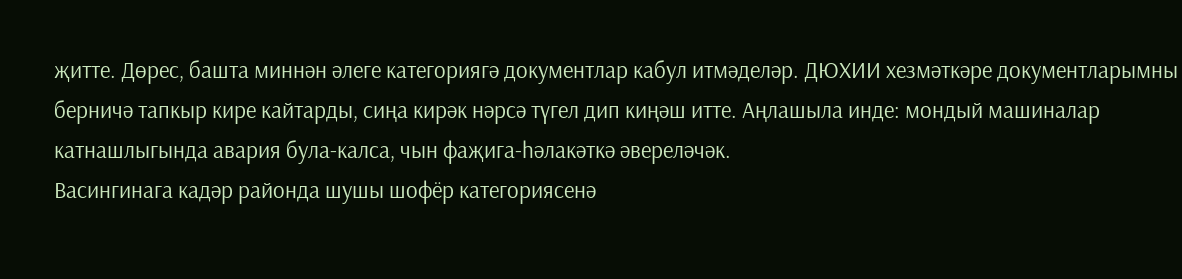җитте. Дөрес, башта миннән әлеге категориягә документлар кабул итмәделәр. ДЮХИИ хезмәткәре документларымны берничә тапкыр кире кайтарды, сиңа кирәк нәрсә түгел дип киңәш итте. Аңлашыла инде: мондый машиналар катнашлыгында авария була-калса, чын фаҗига-һәлакәткә әвереләчәк.
Васингинага кадәр районда шушы шофёр категориясенә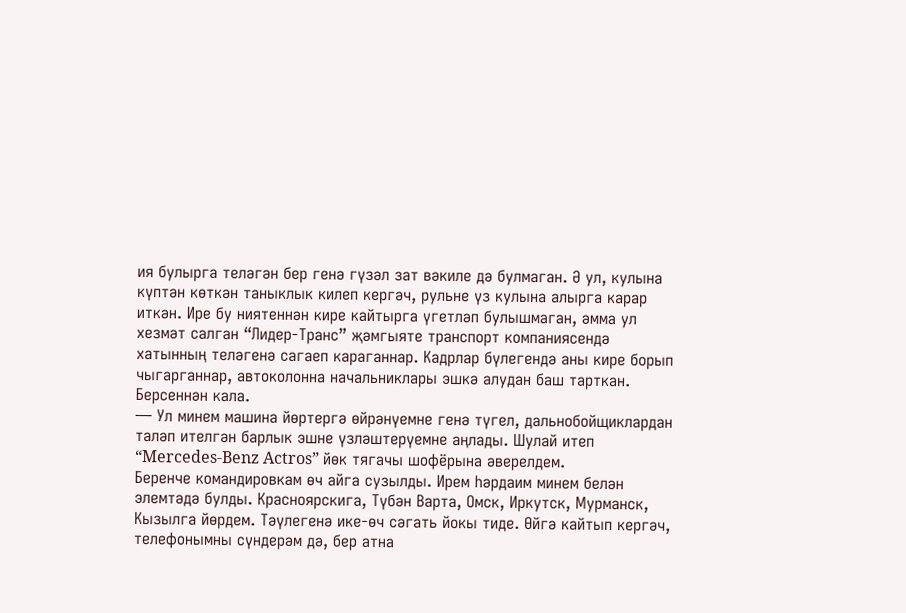ия булырга теләгән бер генә гүзәл зат вәкиле дә булмаган. Ә ул, кулына күптән көткән таныклык килеп кергәч, рульне үз кулына алырга карар иткән. Ире бу ниятеннән кире кайтырга үгетләп булышмаган, әмма ул хезмәт салган “Лидер-Транс” җәмгыяте транспорт компаниясендә хатынның теләгенә сагаеп караганнар. Кадрлар бүлегендә аны кире борып чыгарганнар, автоколонна начальниклары эшкә алудан баш тарткан. Берсеннән кала.
— Ул минем машина йөртергә өйрәнүемне генә түгел, дальнобойщиклардан таләп ителгән барлык эшне үзләштерүемне аңлады. Шулай итеп “Mercedes-Benz Actros” йөк тягачы шофёрына әверелдем.
Беренче командировкам өч айга сузылды. Ирем һәрдаим минем белән элемтәдә булды. Красноярскига, Түбән Варта, Омск, Иркутск, Мурманск, Кызылга йөрдем. Тәүлегенә ике-өч сәгать йокы тиде. Өйгә кайтып кергәч, телефонымны сүндерәм дә, бер атна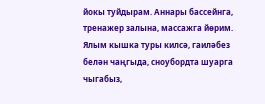йокы туйдырам. Аннары бассейнга, тренажер залына, массажга йөрим. Ялым кышка туры килсә, гаиләбез белән чаңгыда, сноубордта шуарга чыгабыз,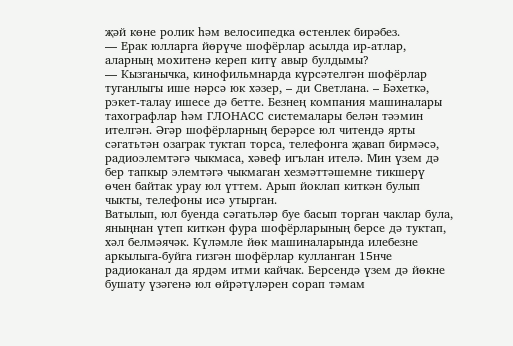җәй көне ролик һәм велосипедка өстенлек бирәбез.
— Ерак юлларга йөрүче шофёрлар асылда ир-атлар, аларның мохитенә кереп китү авыр булдымы?
— Кызганычка, кинофильмнарда күрсәтелгән шофёрлар туганлыгы ише нәрсә юк хәзер, – ди Светлана. – Бәхеткә, рэкет-талау ишесе дә бетте. Безнең компания машиналары тахографлар һәм ГЛОНАСС системалары белән тәэмин ителгән. Әгәр шофёрларның берәрсе юл читендә ярты сәгатьтән озаграк туктап торса, телефонга җавап бирмәсә, радиоэлемтәгә чыкмаса, хәвеф игълан ителә. Мин үзем дә бер тапкыр элемтәгә чыкмаган хезмәттәшемне тикшерү өчен байтак урау юл үттем. Арып йоклап киткән булып чыкты, телефоны исә утырган.
Ватылып, юл буенда сәгатьләр буе басып торган чаклар була, яныңнан үтеп киткән фура шофёрларының берсе дә туктап, хәл белмәячәк. Күләмле йөк машиналарында илебезне аркылыга-буйга гизгән шофёрлар кулланган 15нче радиоканал да ярдәм итми кайчак. Берсендә үзем дә йөкне бушату үзәгенә юл өйрәтүләрен сорап тәмам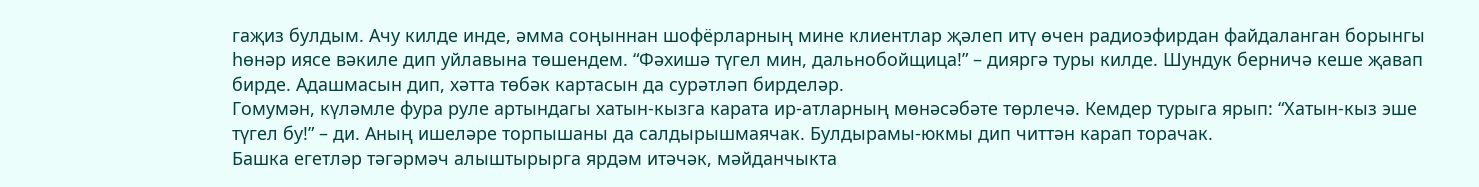гаҗиз булдым. Ачу килде инде, әмма соңыннан шофёрларның мине клиентлар җәлеп итү өчен радиоэфирдан файдаланган борынгы һөнәр иясе вәкиле дип уйлавына төшендем. “Фәхишә түгел мин, дальнобойщица!” – дияргә туры килде. Шундук берничә кеше җавап бирде. Адашмасын дип, хәтта төбәк картасын да сурәтләп бирделәр.
Гомумән, күләмле фура руле артындагы хатын-кызга карата ир-атларның мөнәсәбәте төрлечә. Кемдер турыга ярып: “Хатын-кыз эше түгел бу!” – ди. Аның ишеләре торпышаны да салдырышмаячак. Булдырамы-юкмы дип читтән карап торачак.
Башка егетләр тәгәрмәч алыштырырга ярдәм итәчәк, мәйданчыкта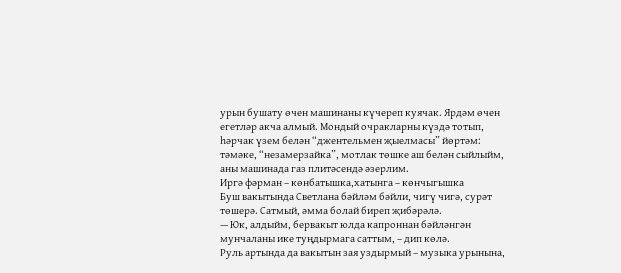урын бушату өчен машинаны күчереп куячак. Ярдәм өчен егетләр акча алмый. Мондый очракларны күздә тотып, һәрчак үзем белән “джентельмен җыелмасы” йөртәм: тәмәке, “незамерзайка”, мотлак төшке аш белән сыйлыйм, аны машинада газ плитәсендә әзерлим.
Иргә фәрман – көнбатышка,хатынга – көнчыгышка
Буш вакытында Светлана бәйләм бәйли, чигү чигә, сурәт төшерә. Сатмый, әмма болай биреп җибәрәлә.
— Юк, алдыйм, бервакыт юлда капроннан бәйләнгән мунчаланы ике туңдырмага саттым, – дип көлә.
Руль артында да вакытын зая уздырмый – музыка урынына,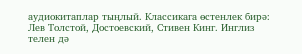аудиокитаплар тыңлый. Классикага өстенлек бирә: Лев Толстой, Достоевский, Стивен Кинг. Инглиз телен дә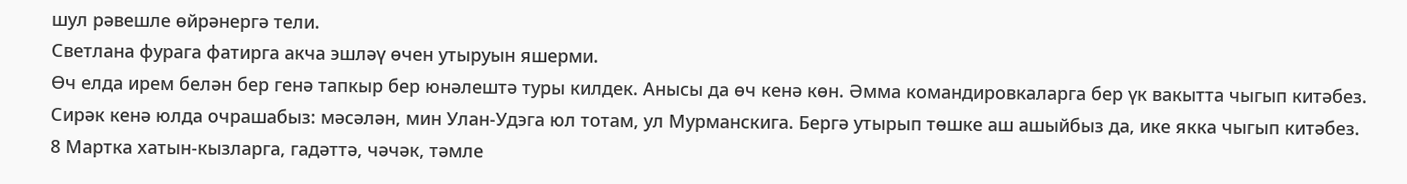шул рәвешле өйрәнергә тели.
Светлана фурага фатирга акча эшләү өчен утыруын яшерми.
Өч елда ирем белән бер генә тапкыр бер юнәлештә туры килдек. Анысы да өч кенә көн. Әмма командировкаларга бер үк вакытта чыгып китәбез. Сирәк кенә юлда очрашабыз: мәсәлән, мин Улан-Удэга юл тотам, ул Мурманскига. Бергә утырып төшке аш ашыйбыз да, ике якка чыгып китәбез.
8 Мартка хатын-кызларга, гадәттә, чәчәк, тәмле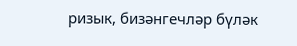ризык, бизәнгечләр бүләк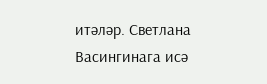итәләр. Светлана Васингинага исә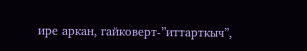ире аркан, гайковерт-”иттарткыч”,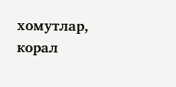хомутлар, корал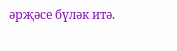әрҗәсе бүләк итә.